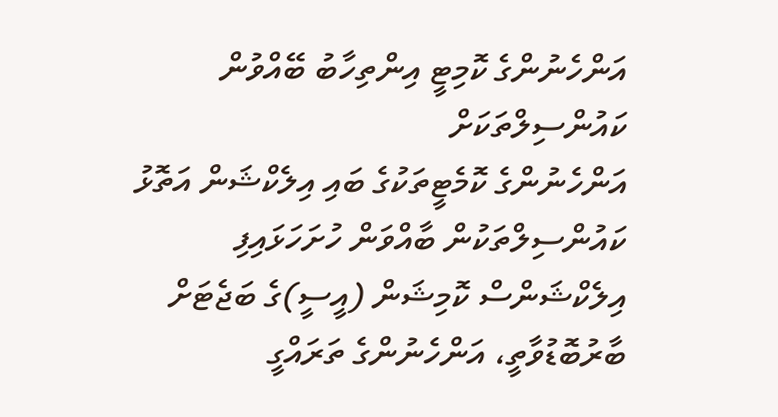އަންހެނުންގެ ކޮމިޓީ އިންތިހާބު ބޭއްވުން ކައުންސިލްތަކަށް
އަންހެނުންގެ ކޮމެޓީތަކުގެ ބައި އިލެކްޝަން އަތޮޅު ކައުންސިލްތަކުން ބާއްވަން ހުށަހަޅައިފި
އިލެކްޝަންސް ކޮމިޝަން (އީސީ)ގެ ބަޖެޓަށް ބާރުބޮޑުވާތީ، އަންހެނުންގެ ތަރައްގީ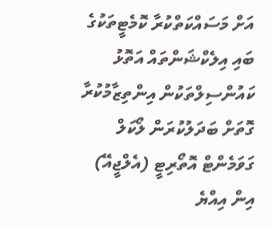އަށް މަސައްކަތްކުރާ ކޮމެޓީތަކުގެ ބައި އިލެކްޝަންތައް އަތޮޅު ކައުންސިލްތަކުން އިންތިޒާމުކުރާ ގޮތަށް ބަދަލުކުރަން ލޯކަލް ގަވަމެންޓް އޮތޯރިޓީ (އެލްޖީއޭ) އިން އިއްޔެ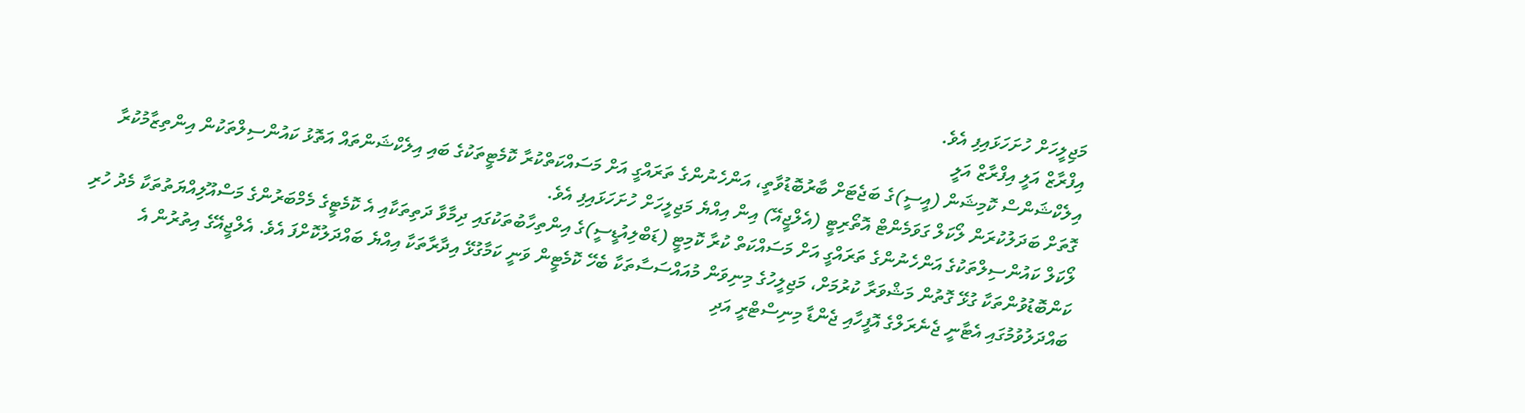މަޖިލީހަށް ހުށަހަޅައިފި އެވެ.
އިފްރާޒް އަލީ އިފްރާޒް އަލީ
އިލެކްޝަންސް ކޮމިޝަން (އީސީ)ގެ ބަޖެޓަށް ބާރުބޮޑުވާތީ، އަންހެނުންގެ ތަރައްގީ އަށް މަސައްކަތްކުރާ ކޮމެޓީތަކުގެ ބައި އިލެކްޝަންތައް އަތޮޅު ކައުންސިލްތަކުން އިންތިޒާމުކުރާ ގޮތަށް ބަދަލުކުރަން ލޯކަލް ގަވަމެންޓް އޮތޯރިޓީ (އެލްޖީއޭ) އިން އިއްޔެ މަޖިލީހަށް ހުށަހަޅައިފި އެވެ.
ލޯކަލް ކައުންސިލްތަކުގެ އަންހެނުންގެ ތަރައްގީ އަށް މަސައްކަތް ކުރާ ކޮމިޓީ (ޑަބްލިއުޑީސީ)ގެ އިންތިހާބުތަކުގައި ދިމާވާ ދަތިތަކާއި އެ ކޮމެޓީގެ މެމްބަރުންގެ މަސްއޫލިއްޔަތުތަކާ މެދު ހުރި ކަންބޮޑުވުންތަކާ ގުޅޭ ގޮތުން މަޝްވަރާ ކުރުމަށް، މަޖިލީހުގެ މިނިވަން މުއައްސަސާތަކާ ބެހޭ ކޮމެޓީން ވަނީ ކަމާގުޅޭ އިދާރާތަކާ އިއްޔެ ބައްދަލުކޮށްފަ އެވެ. އެލްޖީއޭގެ އިތުރުން އެ ބައްދަލުވުމުގައި އެޓާނީ ޖެނެރަލްގެ އޮފީހާއި ޖެންޑާ މިނިސްޓްރީ އަދި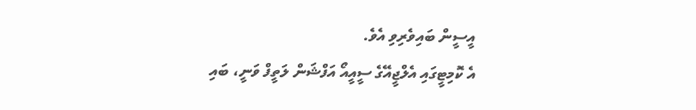އީސީން ބައިވެރިވި އެވެ.
އެ ކޮމިޓީގައި އެލްޖީއޭގެ ސީއީއޯ އަފްޝަން ލަތީފް ވަނީ، ބައި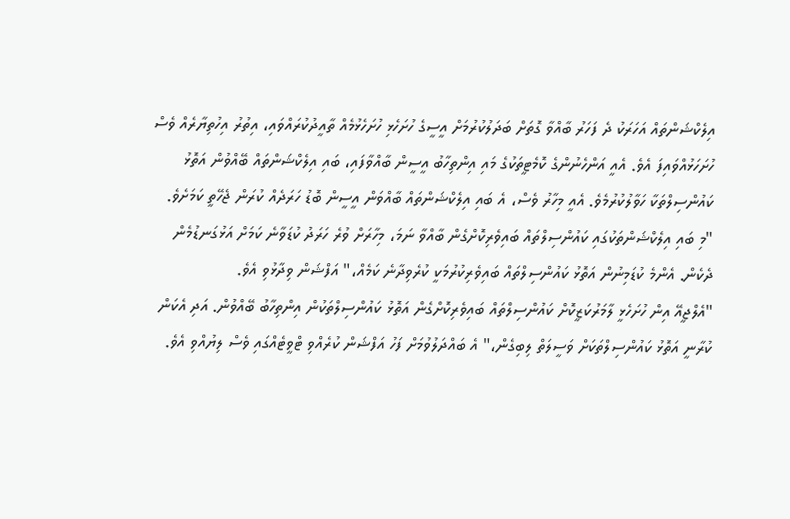އިލެކްޝަންތައް އަހަރަކު ދެ ފަހަރު ބާއްވާ ގޮތަށް ބަދަލުކުރުމަށް އީސީގެ ހުށަހެޅި ހުށަހެޅުމެއް ތާއީދުކުރައްވައި، އިތުރު އިހުތިޔާރެއް ވެސް ހުށަހަޅުއްވައިފަ އެވެ. އެއީ އަންހެނުންގެ ކޮމެޓީތަކުގެ މައި އިންތިހާބު އީސީން ބާއްވާފައި، ބައި އިލެކްޝަންތައް ބޭއްވުން އަތޮޅު ކައުންސިލްތަކާ ހަވާލުކުރުމެވެ. އެއީ މިހާރު ވެސް، އެ ބައި އިލެކްޝަންތައް ބާއްވަން އީސީން ބޮޑު ހަރަދެއް ކުރަން ޖެހޭތީ ކަމަށެވެ.
"މި ބައި އިލެކްޝަންތަކުގައި ކައުންސިލްތައް ބައިވެރިކޮށްގެން ބާއްވާ ނަމަ، މިހާރަށް ވުރެ ހަރަދު ކުޑަވާނެ ކަމަށް އަޅުގަނޑުމެން ދެކެން. އެންމެ ކުޑަމިނުން އަތޮޅު ކައުންސިލްތައް ބައިވެރިކުރުމަކީ ކުރެވިދާނެ ކަމެއް،" އަފްޝަން ވިދާޅުވި އެވެ.
"އެލްޖީއޭ އިން ހުށަހެޅީ ލާމަރުކަޒީކޮށް ކައުންސިލްތައް ބައިވެރިކޮށްގެން އަތޮޅު ކައުންސިލްތަކުން އިންތިހާބު ބޭއްވުން. އަދި އެކަން ކުރާނީ އަތޮޅު ކައުންސިލްތަކަށް ވަސީލަތް ލިބިގެން،" އެ ބައްދަލުވުމަށް ފަހު އަފްޝަން ކުރެއްވި ޓްވީޓެއްގައި ވެސް ލިޔުއްވި އެވެ.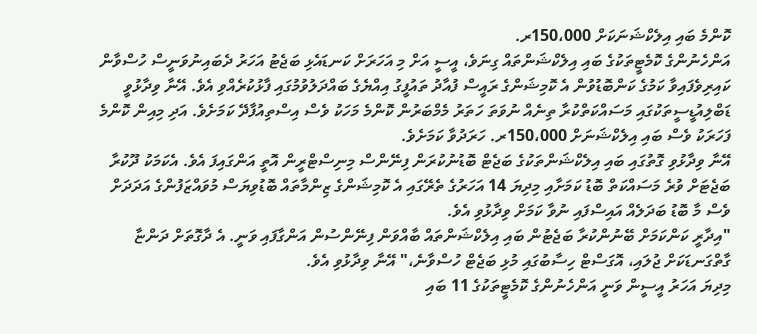ކޮންމެ ބައި އިލެކްޝަނަކަށް 150،000ރ.
އަންހެނުންގެ ކޮމެޓީތަކުގެ ބައި އިލެކްޝަންތައް ގިނަވެ، އީސީ އަށް މި އަހަރަށް ކަނޑައެޅި ބަޖެޓު އަހަރު ދެބައިނުވަނީސް ހުސްވާން ކައިރިވެފައިވާ ކަމުގެ ކަންބޮޑުވުން އެ ކޮމިޝަންގެ ރައީސް ފުއާދު ތައުފީގު އިއްޔެގެ ބައްދަލުވުމުގައި ފާޅުކުރެއްވި އެވެ. އޭނާ ވިދާޅުވީ ޑަބްލިއުޑީސީތަކުގައި މަސައްކަތްކުރާ ތިނެއް ނުވަތަ ހަތަރު މެމްބަރުން ކޮންމެ މަހަކު ވެސް އިސްތިއުފާދޭ ކަމަށެވެ. އަދި މިއިން ކޮންމެ ފަހަރަކު ވެސް ބައި އިލެކްޝަނަށް 150،000ރ. ހަރަދުވާ ކަމަށެވެ.
އޭނާ ވިދާޅުވި ގޮތުގައި ބައި އިލެކްޝަންތަކުގެ ބަޖެޓް ބޮޑުނުކުރަން ފިނޭންސް މިނިސްޓްރީން އޮތީ އަންގައިފަ އެވެ. އެކަމަކު ދޫކުރާ ބަޖެޓަށް ވުރެ މަސައްކަތް ބޮޑު ކަމަށާއި މިދިޔަ 14 އަހަރުގެ ތެރޭގައި އެ ކޮމިޝަންގެ ޒިންމާތައް ބޮޑުވިޔަސް މުވައްޒަފުންގެ އަދަދަށް ވެސް މާ ބޮޑު ބަދަލެއް އައިސްފައި ނުވާ ކަމަށް ވިދާޅުވި އެވެ.
"އިދާރީ ކަންކަމަށް ބޭނުންކުރާ ބަޖެޓުން ބައި އިލެކްޝަންތައް ބާއްވަން ފިނޭންސުން އަންގާފައި ވަނީ. އެ ދާގޮތަށް ދަންޏާ ގާތްގަނޑަކަށް ޖުލައި، އޮގަސްޓް ހިސާބުގައި މުޅި ބަޖެޓް ހުސްވާނެ،" އޭނާ ވިދާޅުވި އެވެ.
މިދިޔަ އަހަރު އީސީން ވަނީ އަންހެނުންގެ ކޮމެޓީތަކުގެ 11 ބައި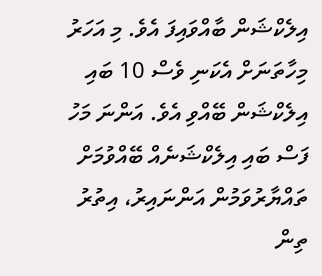އިލެކްޝަން ބާއްވައިފަ އެވެ. މި އަހަރު މިހާތަނަށް އެކަނި ވެސް 10 ބައި އިލެކްޝަން ބޭއްވި އެވެ. އަންނަ މަހު ފަސް ބައި އިލެކްޝަނެއް ބޭއްވުމަށް ތައްޔާރުވަމުން އަންނައިރު، އިތުރު ތިން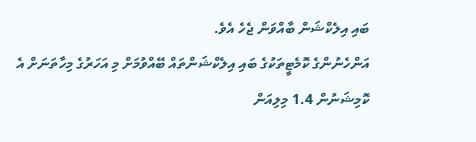ބައި އިލެކްޝަން ބާއްވަން ޖެހެ އެވެ.
އަންހެނުންގެ ކޮމެޓީތަކުގެ ބައި އިލެކްޝަންތައް ބޭއްވުމަށް މި އަހަރުގެ މިހާތަނަށް އެ ކޮމިޝަނުން 1.4 މިލިއަން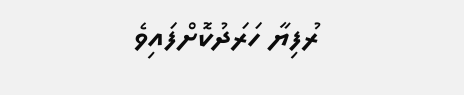ރުފިޔާ ހަރަދުކޮށްފައިވެ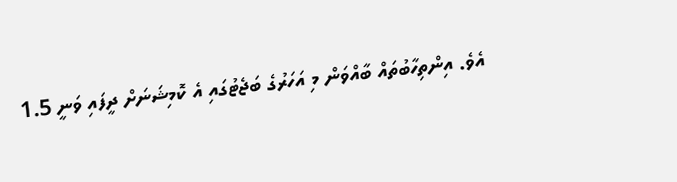އެވެ. އިންތިހާބުތައް ބާއްވަން މި އަހަރުގެ ބަޖެޓުގައި އެ ކޮމިޝަނަށް ދީފައި ވަނީ 1.5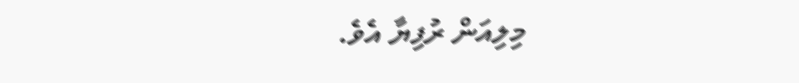މިލިއަން ރުފިޔާ އެވެ.